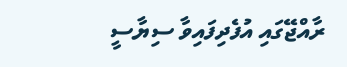ރާއްޖޭގައި އުފެދިފައިވާ ސިޔާސީ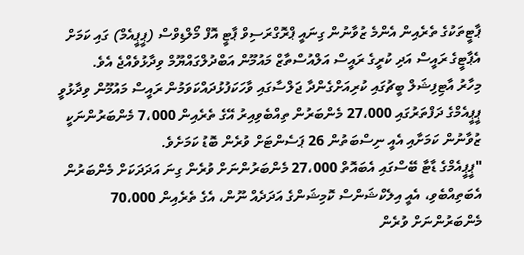ޕާޓީތަކުގެ ތެރެއިން އެންމެ ޒުވާނުން ގިނައީ ޕްރޮގްރަސިވް ޕާޓީ އޮފް މޯލްޑިވްސް (ޕީޕީއެމް) ގައި ކަމަށް އެޕާޓީގެ ރައީސް އަދި ކުރީގެ ރައީސް އަލްއުސްތާޒް މައުމޫން އަބްދުލްގައްޔޫމް ވިދާޅުވެއްޖެ އެވެ.
މިހާރު އާޓިފިޝަލް ބީޗުގައި ކުރިއަށްގެންދާ ޖަލްސާގައި ވާހަކަފުޅުދައްކަވަމުން ރައީސް މައުމޫން ވިދާޅުވީ ޕީޕީއެމްގެ ދަފްތަރުގައި 27،000 މެންބަރުން ތިއްބެވިއިރު އޭގެ ތެރެއިން 7،000 މެންބަރުންނަކީ ޒުވާނުން ކަމަށާއި އެއީ ނިސްބަތުން 26 ޕަސެންޓަށް ވުރެން ބޮޑު ކަމަށެވެ.
"ޕީޕީއެމްގެ ޑާޓާ ބޭސްގައި އެބައޮތް 27،000 މެންބަރުންނަށް ވުރެން ގިނަ އަދަދަކަށް މެންބަރުން އެބަތިއްބެވި، އެއީ އިލެކްޝަންސް ކޮމިޝަންގެ އަދަދެއް ނޫން، އެގެ ތެރެއިން 70،000 މެންބަރުންނަށް ވުރެން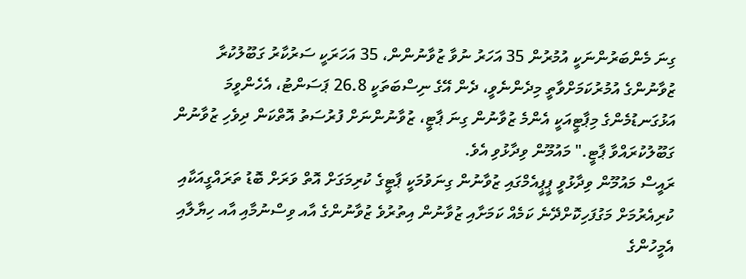ގިނަ މެންބަރުންނަކީ އުމުރުން 35 އަހަރު ނުވާ ޒުވާނުންން، 35 އަހަރަކީ ސަރުކާރު ގަބޫލުކުރާ ޒުވާނުންގެ އުމުރުކަމަށްވާތީ މިދެންނެވީ، ދެން އޭގެ ނިސްބަތަކީ 26.8 ޕަސަންޓު، އެހެންވީމަ އަޅުގަނޑުމެންގެ މިޕާޓީއަކީ އެންމެ ޒުވާނުން ގިނަ ޕާޓީ، ޒުވާނުންނަށް ފުރުސަތު އޮތްކަން ދިވެހި ޒުވާނުން ގަބޫލުކުރައްވާ ޕާޓީ." މައުމޫން ވިދާޅުވި އެވެ.
ރައީސް މައުމޫން ވިދާޅުވީ ޕީޕީއެމްގައި ޒުވާނުން ގިނަވުމަކީ ޕާޓީގެ ކުރިމަގަށް އޮތް ވަރަށް ބޮޑު ތަރައްގީއަކާއި ކުރިއެރުމަށް މަގުފަހިކޮށްދޭނެ ކަމެއް ކަމަށާއި ޒުވާނުން އިތުރުވެ ޒުވާނުންގެ އާއ ވިސްނުމާއި އާއ ހިޔާލާއި އެމީހުންގެ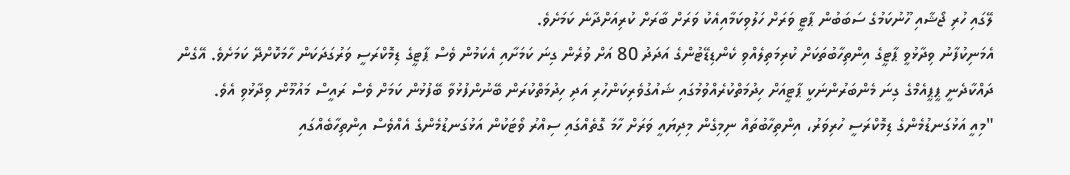ލޭގައި ހުރި ޖޯޝާއި ހޫނުކަމުގެ ސަބަބުން ޕާޓީ ވަރަށް ހަލުވިކަމާއިއެކު ވަރަށް ބާރަށް ކުރިއަށްދާނެ ކަމަށެވެ.
އެމަނިކުފާނު ވިދާޅުވީ ޕާޓީގެ އިންތިހާބުތަކަށް ކުރިމަތިލެއްވި ކެންޑިޑޭޓުންގެ އަދަދު 80 އަށް ވުރެން ގިނަ ކަމަށާއި އެކަމުން ވެސް ޕާޓީގެ ޑިމޮކްރަސީ ވަރުގަދަކަން ހާމަކޮށްދޭ ކަމަށެވެ. އޭގެން ދައްކާދެނީ ޕީޕީއެމްގެ ގިނަ މެންބަރުންނަކީ ޕާޓީއަށް ހިދުމަތްކުރެއްވުމުގައި ޝައުގުވެރިކަންހުރި އަދި ހިދުމަތްކުރަން ބޭނުންފުޅުވާ ބޭފުޅުން ކަމަށް ވެސް ރައީސް މައުމޫން ވިދާޅުވި އެވެ.
"މިއީ އަޅުގަނޑުމެންގެ ޑިމޮކްރަސީ ހުރިވަރު، އިންތިހާބުތައް ނިމިގެން މިދިޔައީ ވަރަށް ހާމަ ގޮތެއްގައި ސިއްރު ވޯޓަކުން އަޅުގަނޑުމެންގެ އެއްވެސް އިންތިހާބެއްގައި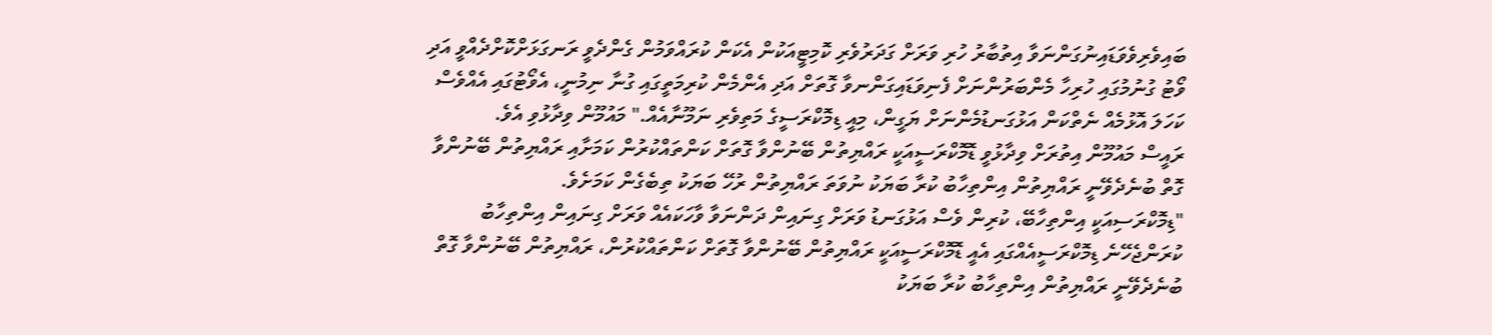ބައިވެރިވެވަޑައިނުގަންނަވާ އިތުބާރު ހުރި ވަރަށް ގަދަރުވެރި ކޮމިޓީއަކުން އެކަން ކުރައްވަމުން ގެންދެވީ ރަނގަޅަށްކޮށްދެއްވީ އަދި ވޯޓު ގުނުމުގައި ހުރިހާ މެންބަރުންނަށް ފެނިވަޑައިގަންނވާ ގޮތަށް އަދި އެންމެން ކުރިމަތީގައި ގުނާ ނިމުނީ، އެވޯޓުގައި އެއްވެސް ކަހަލަ އޮޅުމެއް ނެތްކަން އަޅުގަނޑުމެންނަށް ޔަގީން، މިއީ ޑިމޮކްރަސީގެ މަތިވެރި ނަމޫނާއެއް." މައުމޫން ވިދާޅުވި އެވެ.
ރައީސް މައުމޫން އިތުރަށް ވިދާޅުވީ ޑޮމޮކްރަސީއަކީ ރައްޔިތުން ބޭނުންވާ ގޮތަށް ކަންތައްކުރުން ކަމަށާއި ރައްޔިތުން ބޭނުންވާ ގޮތް ބުނެދެވޭނީ ރައްޔިތުން އިންތިހާބު ކުރާ ބަޔަކު ނުވަތަ ރައްޔިތުން ރުހޭ ބަޔަކު ތިބެގެން ކަމަށެވެ.
"ޑިމޮކްރަސިއަކީ އިންތިހާބޭ، ކުރިން ވެސް އަޅުގަނޑު ވަރަށް ގިނައިން ދަންނަވާ ވާހަކައެއް ވަރަށް ގިނައިން އިންތިހާބު ކުރަންޖެހޭނެ ޑިމޮކްރަސީއެއްގައި އެއީ ޑޮމޮކްރަސީއަކީ ރައްޔިތުން ބޭނުންވާ ގޮތަށް ކަންތައްކުރުން، ރައްޔިތުން ބޭނުންވާ ގޮތް ބުނެދެވޭނީ ރައްޔިތުން އިންތިހާބު ކުރާ ބަޔަކު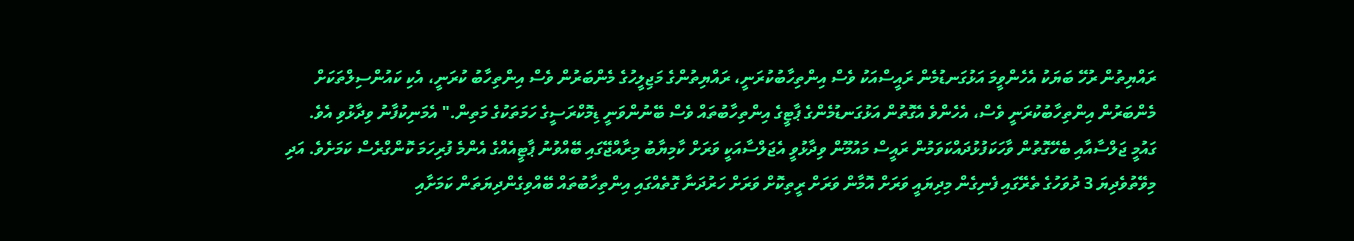ރައްޔިތުން ރުހޭ ބަޔަކު އެހެންވީމަ އަޅުގަނޑުމެން ރައީސްއަކު ވެސް އިންތިހާބުކުރަނީ، ރައްޔިތުންގެ މަޖިލީހުގެ މެންބަރުން ވެސް އިންތިހާބު ކުރަނީ، އެކި ކައުންސިލްތަކަށް މެންބަރުން އިންތިހާބުކުރަނީ ވެސް، އެހެންވެ އެގޮތުން އަޅުގަނޑުމެންގެ ޕާޓީގެ އިންތިހާބުތައް ވެސް ބޭނުންވަނީ ޑިމޮކްރަސީގެ ހަމަތަކުގެ މަތިން." އެމަނިކުފާނު ވިދާޅުވި އެވެ.
ގައުމީ ޖަލްސާއާއި ބެހޭގޮތުން ވާހަކަފުޅުދައްކަވަމުން ރައީސް މައުމޫން ވިދާޅުވީ އެޖަލްސާއަކީ ވަރަށް ކާމިޔާބު މިރާއްޖޭގައި ބޭއްވުނު ޕާޓީއެއްގެ އެންމެ ފުރިހަމަ ކޮންގްރެސް ކަމަށެވެ. އަދި މިވޭތުވެދިޔަ 3 ދުވަހުގެ ތެރޭގައި ފެނިގެން މިދިޔައީ ވަރަށް އޮމާން ވަރަށް ރީތިކޮށް ވަރަށް ހަރުދަނާ ގޮތެއްގައި އިންތިހާބުތައް ބޭއްވިގެންދިޔަތަން ކަމަށާއި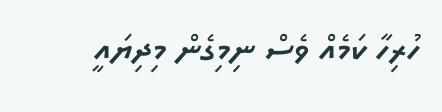ހުރިހާ ކަމެއް ވެސް ނިމިގެން މިދިޔައީ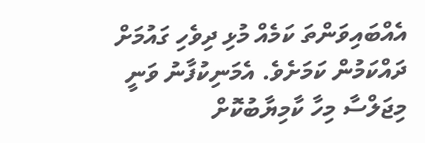އެއްބައިވަންތަ ކަމެއް މުޅި ދިވެހި ގައުމަށް ދައްކަމުން ކަމަށެވެ. އެމަނިކުފާނު ވަނީ މިޖަލްސާ މިހާ ކާމިޔާބުކޮށް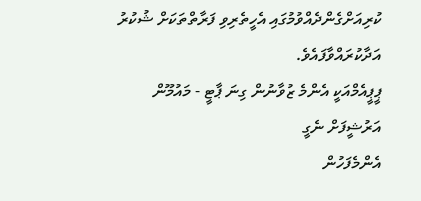ކުރިއަށްގެންދެއްވުމުގައި އެހީތެރިވި ފަރާތްތަކަށް ޝުކުރު އަދާކުރައްވާފައެވެ.
ޕީޕީއެމްއަކީ އެންމެ ޒުވާނުން ގިނަ ޕާޓީ - މައުމޫން
އަރުޝީފަށް ނެގީ
އެންމެފަހުން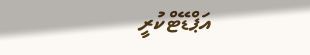އަޕްޑޭޓްކުރީ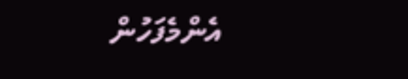އެންމެފަހުން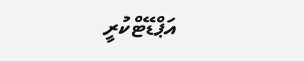އަޕްޑޭޓްކުރީ